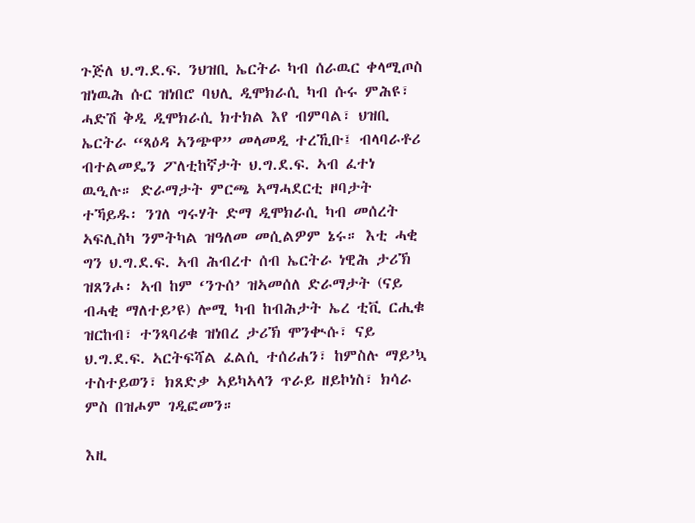ጉጅለ ህ.ግ.ደ.ፍ. ንህዝቢ ኤርትራ ካብ ሰራዉር ቀላሚጦስ ዝነዉሕ ሱር ዝነበሮ ባህሊ ዲሞክራሲ ካብ ሱሩ ምሕዩ፣ ሓድሽ ቅዲ ዲሞክራሲ ክተክል እየ ብምባል፣ ህዝቢ ኤርትራ “ጻዕዳ ኣንጭዋ” መላመዲ ተረኺቡ፤ ብላባራቶሪ ብተልመዴን ፖለቲከኛታት ህ.ግ.ደ.ፍ. ኣብ ፈተነ ዉዒሉ። ድራማታት ምርጫ ኣማሓደርቲ ዞባታት ተኻይዱ፡ ንገለ ግሩሃት ድማ ዲሞክራሲ ካብ መሰረት ኣፍሊስካ ንምትካል ዝዓለመ መሲልዎም ኔሩ። እቲ ሓቂ ግን ህ.ግ.ደ.ፍ. ኣብ ሕብረተ ሰብ ኤርትራ ነዊሕ ታሪኽ ዝጸንሖ፡ ኣብ ከም ‘ንጉሰ’ ዝኣመሰለ ድራማታት (ናይ ብሓቂ ማለተይ’ዩ) ሎሚ ካብ ከብሕታት ኤረ ቲቪ ርሒቁ ዝርከብ፣ ተንጻባሪቁ ዝነበረ ታሪኽ ሞንቊሱ፣ ናይ ህ.ግ.ደ.ፍ. ኣርትፍሻል ፈልሲ ተሰሪሐን፣ ከምስሉ ማይ’ኳ ተስተይወን፣ ክጸድቃ ኣይካኣላን ጥራይ ዘይኮነስ፣ ክሳራ ምስ በዝሖም ገዲፎመን።

እዚ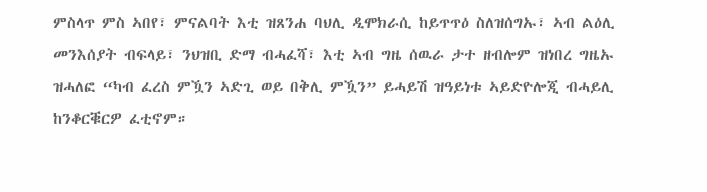ምስላጥ ምስ ኣበየ፣ ምናልባት እቲ ዝጸንሐ ባህሊ ዲሞክራሲ ከይጥጥዕ ስለዝሰግኡ፣ ኣብ ልዕሊ መንእሰያት ብፍላይ፣ ንህዝቢ ድማ ብሓፈሻ፣ እቲ ኣብ ግዜ ሰዉራ ታተ ዘብሎም ዝነበረ ግዜኡ ዝሓለፎ “ካብ ፈረስ ምዃን ኣድጊ ወይ በቅሊ ምዃን” ይሓይሽ ዝዓይነቱ ኣይድዮሎጂ ብሓይሊ ከንቆርቑርዎ ፈቲኖም።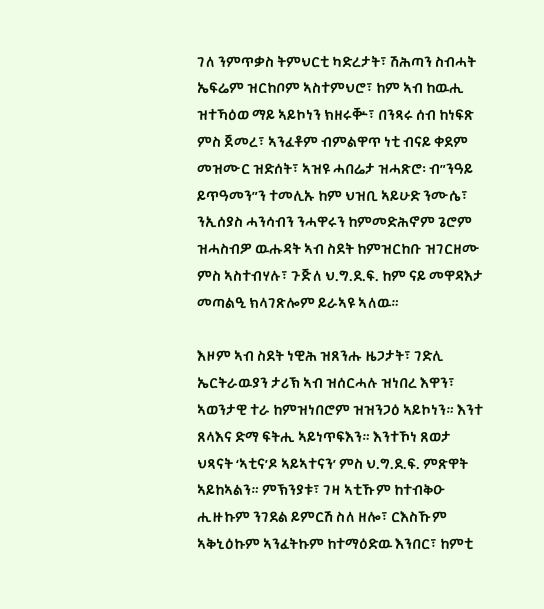ገለ ንምጥቃስ ትምህርቲ ካድረታት፣ ሽሕጣን ስብሓት ኤፍሬም ዝርከቦም ኣስተምህሮ፣ ከም ኣብ ከዉሒ ዝተኻዕወ ማይ ኣይኮነን ክዘሩቝ፣ በንጻሩ ሰብ ከነፍጽ ምስ ጀመረ፣ ኣንፈቶም ብምልዋጥ ነቲ ብናይ ቀደም መዝሙር ዝድሰት፣ ኣዝዩ ሓበሬታ ዝሓጽሮ፡ ብ”ንዓይ ይጥዓመን”ን ተመሊኡ ከም ህዝቢ ኣይሁድ ንሙሴ፣ ንኢሰያስ ሓንሳብን ንሓዋሩን ከምመድሕኖም ጌሮም ዝሓስብዎ ዉሑዳት ኣብ ስደት ከምዝርከቡ ዝገርዘሙ ምስ ኣስተብሃሉ፣ ጉጅለ ህ.ግ.ደ.ፍ. ከም ናይ መዋዳእታ መጣልዒ ክላገጽሎም ይራኣዩ ኣለዉ።

እዞም ኣብ ስደት ነዊሕ ዝጸንሑ ዜጋታት፣ ገድሊ ኤርትራዉያን ታሪኽ ኣብ ዝሰርሓሉ ዝነበረ እዋን፣ ኣወንታዊ ተራ ከምዝነበሮም ዝዝንጋዕ ኣይኮነን። እንተ ጸላእና ድማ ፍትሒ ኣይነጥፍእን። እንተኾነ ጸወታ ህጻናት ‘ኣቲና’ዶ ኣይኣተናን’ ምስ ህ.ግ.ደ.ፍ. ምጽዋት ኣይከኣልን። ምኽንያቱ፣ ገዛ ኣቲኹም ከተብቅዑ ሒዙኩም ንገደል ይምርሽ ስለ ዘሎ፣ ርእስኹም ኣቅኒዕኩም ኣንፈትኩም ከተማዕድዉ እንበር፣ ከምቲ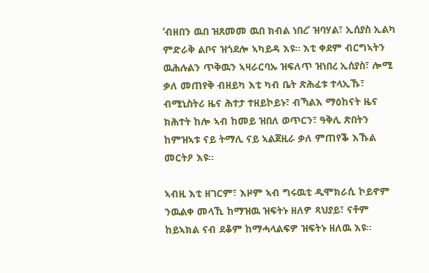‘ብዘበን ዉበ ዝጸመመ ዉበ ክብል ነበረ’ ዝባሃል፣ ኢሰያስ ኢልካ ምድራቅ ልቦና ዝጎደሎ ኣካይዳ እዩ። እቲ ቀደም ብርግኣትን ዉሕሉልን ጥቅዉን ኣዛራርባኡ ዝፍለጥ ዝነበረ ኢሰያስ፣ ሎሚ ቃለ መጠየቅ ብዘይካ እቲ ካብ ቤት ጽሕፈቱ ተላኢኹ፣  ብሚኒስትሪ ዜና ሕተታ ተዘይኮይኑ፣ ብኻልእ ማዕከናት ዜና ክሕተት ከሎ ኣብ ከመይ ዝበለ ወጥርን፣ ዓቅሊ ጽበትን ከምዝኣቱ ናይ ትማሊ ናይ ኣልጀዚራ ቃለ ምጠየቕ እኹል መርትዖ እዩ።

ኣብዚ እቲ ዘገርም፣ እዞም ኣብ ግሩዉቲ ዲሞክራሲ ኮይኖም ንዉልቀ መላኺ ከማዝዉ ዝፍትኑ ዘለዎ ጻህያይ፣ ናቶም ከይኣክል ናብ ደቆም ከማሓላልፍዎ ዝፍትኑ ዘለዉ እዩ።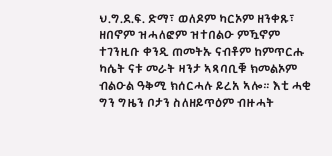ህ.ግ.ደ.ፍ. ድማ፣ ወለዶም ካርኦም ዘንቀጹ፣ ዘበኖም ዝሓለፎም ዝተበልዑ ምዃኖም ተገንዚቡ ቀንዲ ጠመትኡ ናብቶም ከምጥርሑ ካሴት ናቱ መራት ዛንታ ኣጻባቢቑ ክመልኦም ብልዑል ዓቅሚ ክሰርሓሉ ይረአ ኣሎ። እቲ ሓቂ ግን ግዜን ቦታን ስለዘይጥዕም ብዙሓት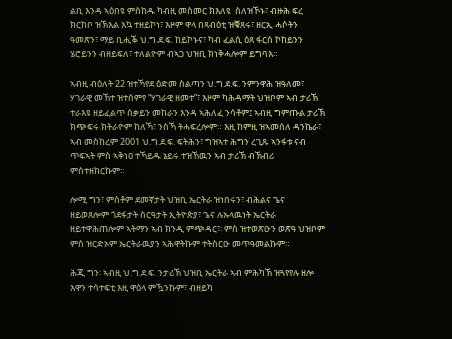ልቢ እንዳ ኣዕበዩ ምስከዱ ካብዚ መስመር ክእለዩ  ስለዝኾኑ፣ ብዙሕ ፍረ ክርከቦ ዝኽእል እኳ ተዘይኮነ፣ እዞም ዋላ በጻብዕቲ ዝቑጸሩ፣ ዘርኢ ሓሶትን ዓመጽን፣ ማይ ቢሒቕ ህ.ግ.ደ.ፍ. ከይኮኑና፣ ካብ ፈልሲ ዕጸ ፋርስ ኮከይንን ሄሮይንን ብዘይፍለ፣ ተለልዮም ብኣጋ ህዝቢ ክነቅሓሎም ይግባእ።

ኣብዚ ብዕለት 22 ዝተኻየደ ዕድመ ስልጣን ህ.ግ.ደ.ፍ. ንምንዋሕ ዝዓለመ፣ ሃገራዊ መኸተ ዝተሰምየ “ሃገራዊ ዘመተ”፣ እዞም ካሕዳማት ህዝቦም ኣብ ታሪኽ ተራእዩ ዘይፈልጥ ስቃይን መከራን እንዳ ኣሕለፈ ንሳቶም፤ ኣብዚ ግምጡል ታሪኽ ክጭፍሩ ክትራዮም ከለኻ፣ ንስኻ ትሓፍረሎም። እዚ ከምዚ ዝኣመሰለ ዳንኬራ፣ ኣብ መስከረም 2001 ህ.ግ.ደ.ፍ. ፍትሕን፣ ግዝኣተ ሕግን ረጊጹ ኣንፋቱ ናብ ጥፍኣት ምስ ኣቅነዐ ተኻይዱ ኔይሩ ተዝኸዉን ኣብ ታሪኽ ብኽብሪ ምስተዘከርኩም።

ሎሚ ግን፣ ምስቶም ደመኛታት ህዝቢ ኤርትራ ዝነበሩን፣ ብሕልና ጌና ዘይወጸሎም ጎደፋታት ስርዓታት ኢትዮጵያ፣ ጌና ሉኡላዉነት ኤርትራ ዘይተዋሕጠሎም ኣትማን ኣብ ክንዲ ምጭዳር፣፡ ምስ ዝተወጽዑን ወጽዓ ህዝቦም ምስ ዝርድኦም ኤርትራዉያን ኣሕዋትኩም ተትስርዑ መጥዓመልኩም።

ሕጂ ግን፡ ኣብዚ ህ.ግ.ደ.ፍ. ንታሪኽ ህዝቢ ኤርትራ ኣብ ምሕካኽ ዝጓየየሉ ዘሎ እዋን ተሳተፍቲ እዚ ዋዕላ ምዃንኩም፣ ብዘይካ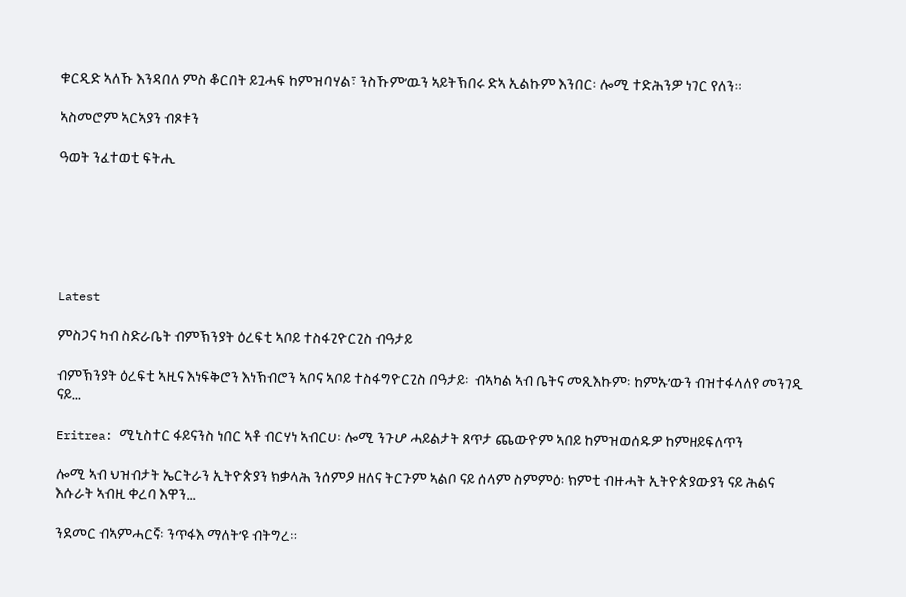ቁርዲድ ኣለኹ እንዳበለ ምስ ቆርበት ይጓሓፍ ከምዝባሃል፣ ንስኹም’ዉን ኣይትኽበሩ ድኣ ኢልኩም እንበር፡ ሎሚ ተድሕንዎ ነገር የለን።

ኣስመሮም ኣርኣያን ብጾቱን

ዓወት ንፈተወቲ ፍትሒ






Latest

ምስጋና ካብ ስድራቤት ብምኽንያት ዕረፍቲ ኣቦይ ተስፋጊዮርጊስ ብዓታይ

ብምኽንያት ዕረፍቲ ኣዚና እነፍቅሮን እነኽብሮን ኣቦና ኣቦይ ተስፋግዮርጊስ በዓታይ፡  ብኣካል ኣብ ቤትና መጺእኩም፡ ከምኡ’ውን ብዝተፋላለየ መንገዲ ናይ...

Eritrea: ሚኒስተር ፋይናንስ ነበር ኣቶ ብርሃነ ኣብርሀ፡ ሎሚ ንጉሆ ሓይልታት ጸጥታ ጨውዮም ኣበይ ከምዝወሰዱዎ ከምዘይፍለጥን

ሎሚ ኣብ ህዝብታት ኤርትራን ኢትዮጵያን ክቃላሕ ንሰምዖ ዘለና ትርጉም ኣልቦ ናይ ሰላም ስምምዕ፡ ክምቲ ብዙሓት ኢትዮጵያውያን ናይ ሕልና እሱራት ኣብዚ ቀረባ እዋን...

ንደመር ብኣምሓርኛ፡ ንጥፋእ ማለት’ዩ ብትግረ።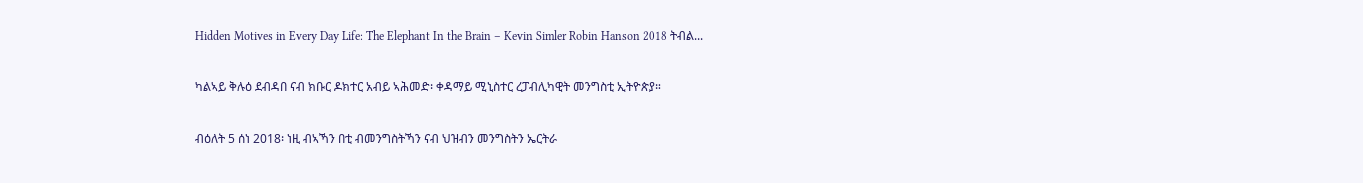Hidden Motives in Every Day Life: The Elephant In the Brain – Kevin Simler Robin Hanson 2018 ትብል...

ካልኣይ ቅሉዕ ደብዳበ ናብ ክቡር ዶክተር አብይ ኣሕመድ፡ ቀዳማይ ሚኒስተር ረፓብሊካዊት መንግስቲ ኢትዮጵያ።

ብዕለት 5 ሰነ 2018፡ ነዚ ብኣኻን በቲ ብመንግስትኻን ናብ ህዝብን መንግስትን ኤርትራ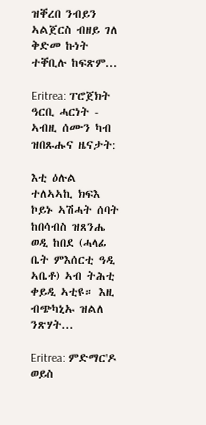ዝቐረበ ንብይን ኣልጀርስ ብዘይ ገለ ቅድመ ኩነት ተቐቢሉ ከፍጽም...

Eritrea: ፐሮጀክት ዓርቢ ሓርነት - ኣብዚ ሰሙን ካብ ዝበጹሑና ዜናታት:

እቲ ዕሉል ተለኣኣኪ ክፍእ ኮይኑ ኣሽሓት ሰባት ከበሳብስ ዝጸንሔ ወዲ ከበደ (ሓላፊ ቤት ምእሰርቲ ዓዲ ኣቤቶ) ኣብ ትሕቲ ቀይዲ ኣቲዩ። እዚ ብጭካኒኡ ዝልለ ንጽሃት...

Eritrea: ምድማር'ዶ ወይስ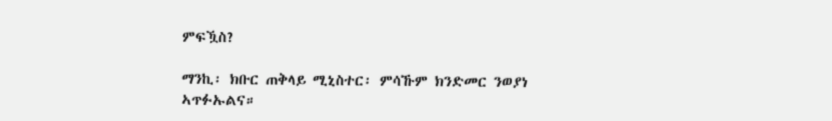ምፍዃስ?

ማንኪ፡ ክቡር ጠቅላይ ሚኒስተር፡ ምሳኹም ክንድመር ንወያነ ኣጥፉኡልና።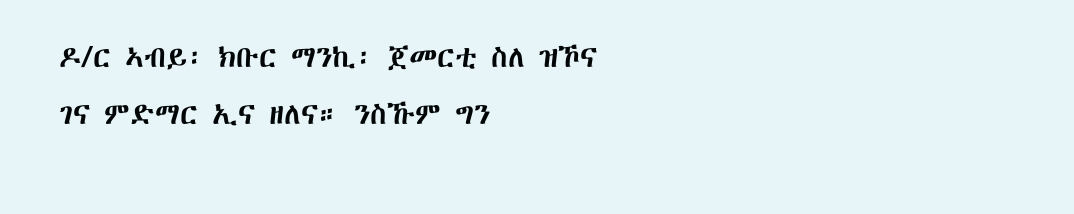ዶ/ር ኣብይ፡ ክቡር ማንኪ፡ ጀመርቲ ስለ ዝኾና ገና ምድማር ኢና ዘለና። ንስኹም ግን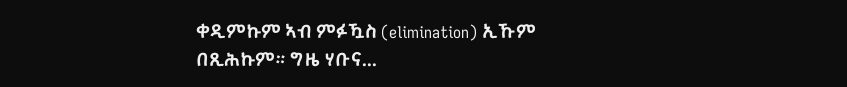ቀዲምኩም ኣብ ምፉዃስ (elimination) ኢኹም በጺሕኩም። ግዜ ሃቡና...